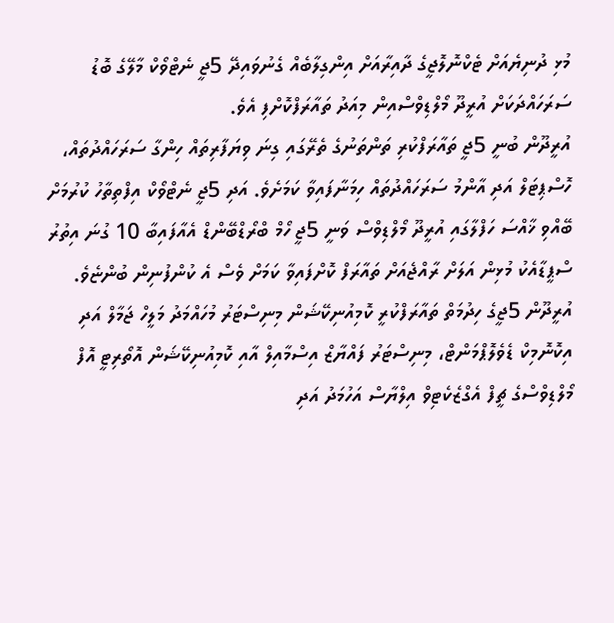މުޅި ދުނިޔެއަށް ޓެކްނޮލޮޖީގެ ދާއިރާއަށް އިންގިލާބެއް ގެނުވައިދޭ 5ޖީ ނެޓްވޯކް މާލޭގެ ބޮޑު ސަރަހައްދަކަށް އުރީދޫ މޯލްޑިވްސްއިން މިއަދު ތައާރަފްކޮށްފި އެވެ.
އުރީދޫން ބުނީ 5ޖީ ތައާރަފްކުރި ތަންތަނުގެ ތެރޭގައި ގިނަ ވިޔަފާރިތައް ހިންގާ ސަރަހައްދުތައް، ހޮސްޕިޓަލް އަދި އާންމު ސަރަހައްދުތައް ހިމަނާފައިވާ ކަމަށެވެ. އަދި 5ޖީ ނެޓްވޯކް އިފްތިތާހު ކުރުމަށް ބޭއްވި ޚާއްސަ ހަފްލާގައި އުރީދޫ މޯލްޑިވްސް ވަނީ 5ޖީ ހޯމް ބްރޯޑްބޭންޑް އެއާފައިބާ 10 ގުނަ އިތުރު ސްޕީޑާއެކު މުޅިން އަލަށް ރާއްޖެއަށް ތައާރަފް ކޮށްފައިވާ ކަމަށް ވެސް އެ ކުންފުނިން ބުންޏެވެ.
އުރީދޫން 5ޖީގެ ހިދުމަތް ތައާރަފްކުރީ ކޮމިއުނިކޭޝަން މިނިސްޓަރު މުހައްމަދު މަލީހް ޖަމާލް އަދި އިކޮނޮމިކް ޑެވެލޮޕްމަންޓް، މިނިސްޓަރު ފައްޔާޒް އިސްމާއިލް އާއި ކޮމިއުނިކޭޝަން އޮތޯރިޓީ އޮފް މޯލްޑިވްސްގެ ޗީފް އެގްޒެކެޓިވް އިލްޔާސް އަހުމަދު އަދި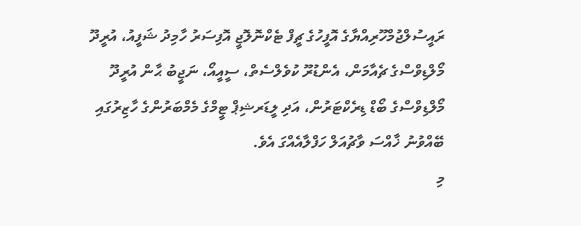ރައީސުލްޖުމްހޫރިއްޔާގެ އޮފީހުގެ ޗީފް ޓެކްނޮލޮޖީ އޮފިސަރު ހާމިދު ޝަފީއު، އުރީދޫ މޯލްޑިވްސްގެ ޗެއާމަން، އެންޑުރޫ ކުވެލްސެތް، ސީއީއޯ، ނަޖީބު ޙާން އުރީދޫ މޯލްޑިވްސްގެ ބޯޑް ޑިރެކްޓަރުން، އަދި ލީޑަރޝިޕް ޓީމްގެ މެމްބަރުންގެ ހާޒިރުގައި ބޭއްވުނު ޚާއްސަ ވާޗުއަލް ހަފްލާއެއްގަ އެވެ.
މި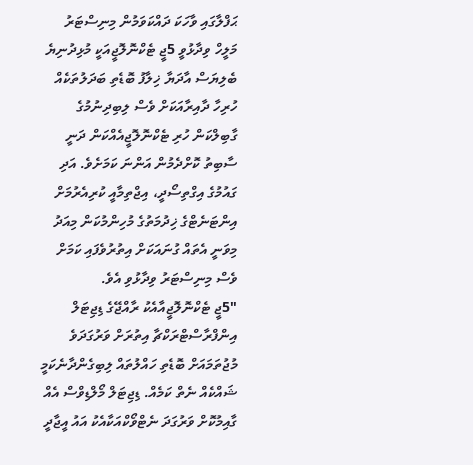ޙަފްލާގައި ވާހަކަ ދައްކަވަމުން މިނިސްޓަރު މަލީހް ވިދާޅުވީ 5ޖީ ޓެކްނޮލޮޖީއަކީ މުޅިދުނިޔެ ބެލިޔަސް އާދަޔާ ޚިލާފު ބޮޑެތި ބަދަލުތަކެއް ހުރިހާ ދާއިރާއަކަށް ވެސް ލިބިދިނުމުގެ ގާބިލްކަން ހުރި ޓެކްނޮލޮޖީއެއްކަން ދަނީ ސާބިތު ކޮށްދެމުން އަންނަ ކަމަށެވެ. އަދި ގައުމުގެ އިގްތިސޯދީ، އިޖްތިމާއީ ކުރިއެރުމަށް އިންޓަނެޓްގެ ޚިދުމަތުގެ މުހިންމުކަން މިއަދު މިވަނީ އެތައް ގުނައަކަށް އިތުރުވެފައި ކަމަށް ވެސް މިނިސްޓަރު ވިދާޅުވި އެވެ.
"5ޖީ ޓެކްނޮލޮޖީއާއެކު ރާއްޖޭގެ ޑިޖިޓަލް އިންފްރާސްޓްރަކްޗާ އިތުރަށް ވަރުގަދަވެ މުޖުތަމައަށް ބޮޑެތި ހައްލުތައް ލިބިގެންދާނެކަމީ ޝައްކެއް ނެތް ކަމެއް. ޑިޖިޓަލް މޯލްޑިވްސް އެއް ގާއިމުކޮށް ވަރުގަދަ ނެޓްވޯކްއަކާއެކު އައު އީޖާދީ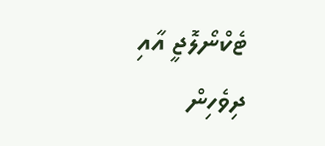ޓެކްނޯލޮޖީ އާއި ދިވެހިން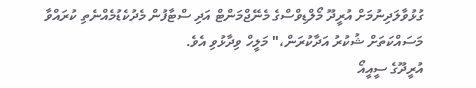ގުޅުވާލަދިނުމަށް އުރީދޫ މޯލްޑިވްސްގެ މެނޭޖްމަންޓް އަދި ސްޓާފުން މެދުކެޑުމެއްނެތި ކުރައްވާ މަސައްކަތަށް ޝުކުރު އަދާކުރަން،" މަލީހް ވިދާޅުވި އެވެ.
އުރީދޫގެ ސީއީއޯ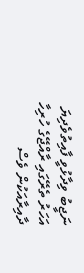ނަޖީބު ވިދާޅުވީ ފާއިތުވެދިޔަ އަހަރު ތެރޭގައި ރާއްޖޭގެ ހުރިހާ ދާއިރާއަކުން ވެސް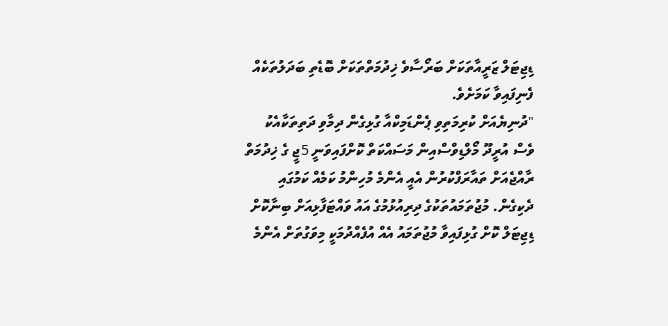ޑިޖިޓަލް ޒަރީއާތަކަށް ބަރޯސާވެ ޚިދުމަތްތަކަށް ބޮޑެތި ބަދަލުތަކެއް ފެނިފައިވާ ކަމަށެވެ.
"ދުނިޔެއަށް ކުރިމަތިވި ޕެންޑަމިކްއާ ގުޅިގެން ދިމާވި ދަތިތަކާއެކު ވެސް އުރީދޫ މޯލްޑިވްސްއިން މަސައްކަތް ކޮށްފައިވަނީ 5ޖީ ގެ ޚިދުމަތް ރާއްޖެއަށް ތައާރަފްކުރުން އެއީ އެންމެ މުހިންމު ކަމެއް ކަމުގައި ދެކިގެން. މުޖުތަމައުތަކުގެ ދިރިއުޅުމުގެ އައު ވައްޓަފާޅިއަށް ބިނާކޮށް ޑިޖިޓަލް ކޮށް ގުޅިފައިވާ މުޖުތަމައު އެއް އުފެއްދުމަކީ މިވަގުތަށް އެންމެ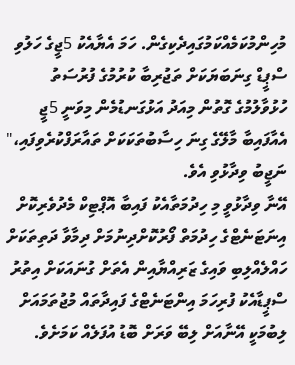މުހިންމުކަމެއްކަމުގައިދެކިގެން. ހަމަ އެޔާއެކު 5ޖީގެ ހަލުވި ސްޕީޑް ގިނަބަޔަކަށް ތަޖުރިބާ ކުރުމުގެ ފުރުސަތު ހުޅުވާލުމުގެ ގޮތުން މިއަދު އަޅުގަނޑުމެން މިވަނީ 5ޖީ އެއާފައިބާ މާލޭގެ ގިނަ ހިސާބުތަކަކަށް ތައާރަފްކުރެވިފައި،" ނަޖީބު ވިދާޅުވި އެވެ.
އޭނާ ވިދާޅުވީ މި ހިދުމަތާއެކު ފައިބާ އޮޕްޓިކް މެދުވެރިކޮށް އިނަޓަނެޓްގެ ހިދުމަތް ފޯރުކޮށްދިނުމަށް ދިމާވާ ދަތިތަކަށް ހައްލެއްލިބި ވައިގެ ޒަރިއްޔާއިން އެތަށް ގުނައަކަށް އިތުރު ސްޕީޑާއެކު ފުރިހަމަ އިންޓަނެޓްގެ ފައިދާތައް މުޖުތަމައަށް ލިބުމަކީ އޭނާއަށް ލިބޭ ވަރަށް ބޮޑު އުފަލެއް ކަމަށެވެ.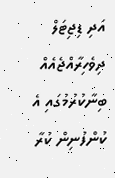އަދި ޑިޖިޓަލް ދިވެހިރާއްޖެއެއް ބިނާކުރުމުގައި އެ ކުންފުނިން ކުރާ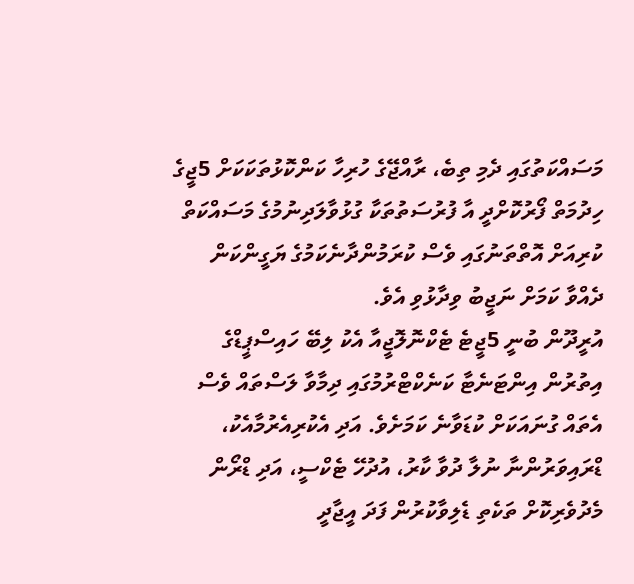މަސައްކަތުގައި ދެމި ތިބެ، ރާއްޖޭގެ ހުރިހާ ކަންކޮޅުތަކަކަށް 5ޖީގެ ހިދުމަތް ފޯރުކޮށްދީ އާ ފުރުސަތުތަކާ ގުޅުވާލަދިނުމުގެ މަސައްކަތް ކުރިއަށް އޮތްތަނުގައި ވެސް ކުރަމުންދާނެކަމުގެ ޔަގީންކަން ދެއްވާ ކަމަށް ނަޖީބު ވިދާޅުވި އެވެ.
އުރީދޫން ބުނީ 5ޖީޓެ ޓެކްނޮލޮޖީއާ އެކު ލިބޭ ހައިސްޕީޑްގެ އިތުރުން އިންޓަނެޓާ ކަނެކްޓްރުމުގައި ދިމާވާ ލަސްތައް ވެސް އެތައް ގުނައަކަށް ކުޑަވާނެ ކަމަށެވެ. އަދި އެކުރިއެރުމާއެކު، ޑްރައިވަރުންނާ ނުލާ ދުވާ ކާރު، އުދުހޭ ޓެކްސީ، އަދި ޑްރޯން މެދުވެރިކޮށް ތަކެތި ޑެލިވާކުރުން ފަދަ އީޖާދީ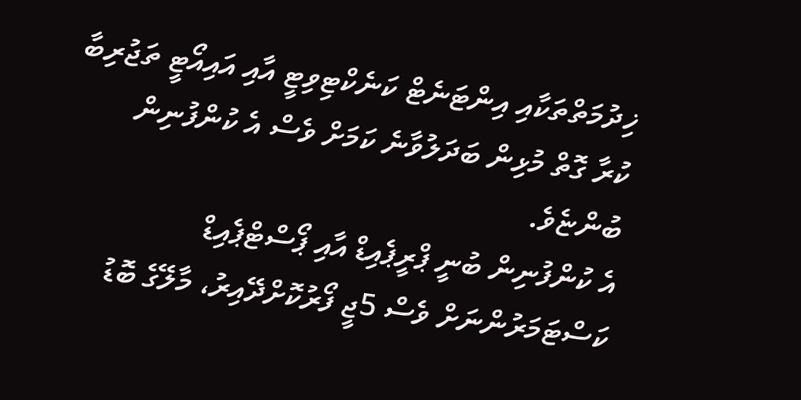ޚިދުމަތްތަކާއި އިންޓަނެޓް ކަނެކްޓިވިޓީ އާއި އައިއޯޓީ ތަޖުރިބާ ކުރާ ގޮތް މުޅިން ބަދަލުވާނެ ކަމަށް ވެސް އެ ކުންފުނިން ބުންޏެވެ.
އެ ކުންފުނިން ބުނީ ޕްރީޕެއިޑް އާއި ޕޯސްޓްޕެއިޑް ކަސްޓަމަރުންނަށް ވެސް 5ޖީ ފޯރުކޮށްދޭއިރު، މާލޭގެ ބޮޑު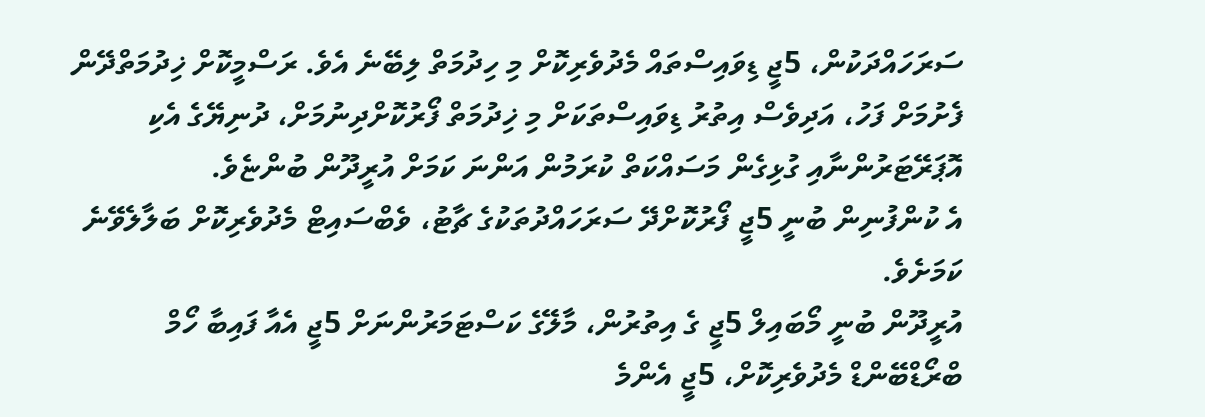ސަރަހައްދަކުން، 5ޖީ ޑިވައިސްތައް މެދުވެރިކޮށް މި ހިދުމަތް ލިބޭނެ އެވެ. ރަސްމީކޮށް ޚިދުމަތްދޭން ފެށުމަށް ފަހު، އަދިވެސް އިތުރު ޑިވައިސްތަކަށް މި ޚިދުމަތް ފޯރުކޮށްދިނުމަށް، ދުނިޔޭގެ އެކި އޮޕަރޭޓަރުންނާއި ގުޅިގެން މަސައްކަތް ކުރަމުން އަންނަ ކަމަށް އުރީދޫން ބުންޏެވެ.
އެ ކުންފުނިން ބުނީ 5ޖީ ފޯރުކޮށްދޭ ސަރަހައްދުތަކުގެ ޗާޓު، ވެބްސައިޓް މެދުވެރިކޮށް ބަލާލެވޭނެ ކަމަށެވެ.
އުރީދޫން ބުނީ މޯބައިލް 5ޖީ ގެ އިތުރުން، މާލޭގެ ކަސްޓަމަރުންނަށް 5ޖީ އެއާ ފައިބާ ހޯމް ބްރޯޑްބޭންޑް މެދުވެރިކޮށް، 5ޖީ އެންމެ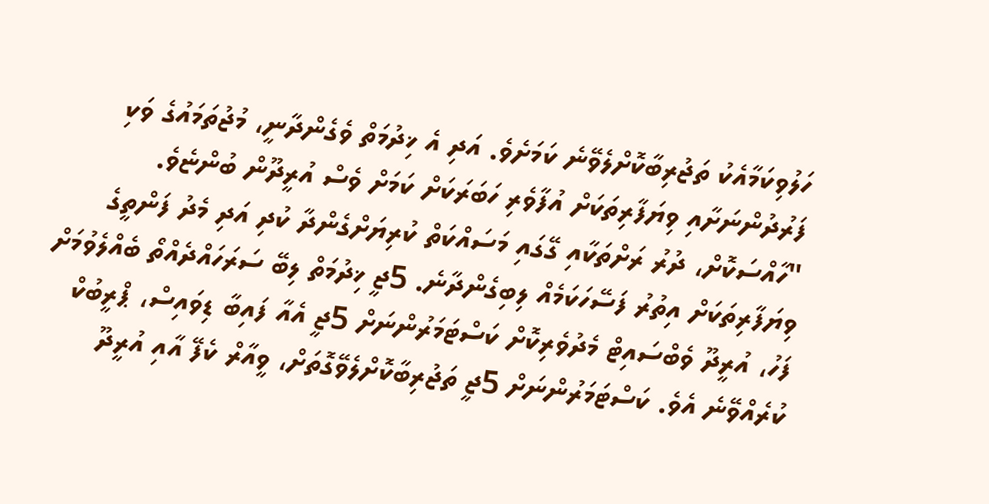ހަލުވިކަމާއެކު ތަޖުރިބާކޮށްލެވޭނެ ކަމަށެވެ. އަދި އެ ޚިދުމަތް ވެގެންދާނީ، މުޖުތަމައުގެ ވަކި ފަރުދުންނަށާއި ވިޔަފާރިތަކަށް އުފާވެރި ހަބަރަކަށް ކަމަށް ވެސް އުރީދޫން ބުންޏެވެ.
"ހާއްސަކޮށް، ދުރު ރަށްތަކާއި ގޭގައި މަސައްކަތް ކުރިޔަށްގެންދާ ކުދި އަދި މެދު ފަންތީގެ ވިޔަފާރިތަކަށް އިތުރު ފަސޭހަކަމެއް ލިބިގެންދާނެ. 5ޖީ ޚިދުމަތް ލިބޭ ސަރަހައްދެއްތޯ ބެއްލެވުމަށް ފަހު، އުރީދޫ ވެބްސައިޓް މެދުވެރިކޮށް ކަސްޓަމަރުންނަށް 5ޖީ އެއާ ފައިބާ ޑިވައިސް، ޕްރީބުކް ކުރެއްވޭނެ އެވެ. ކަސްޓަމަރުންނަށް 5ޖީ ތަޖުރިބާކޮށްލެވޭގޮތަށް، ވީއާރް ކެފޭ އާއި އުރީދޫ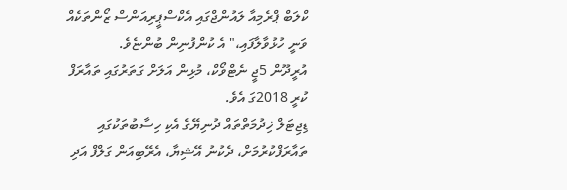ކްލަބް ޕްރެމިއާ ލައުންޖްގައި އެކްސްޕީރިއަންސް ޒޯންތަކެއް ވަނީ ހުޅުވާލާފައި،" އެ ކުންފުނިން ބުންޏެވެ.
އުރީދޫން 5ޖީ ނެޓްވޯކް، މުޅިން އަލަށް ގަތަރުގައި ތައާރަފް ކުރީ 2018ގަ އެވެ.
ޑިޖިޓަލް ޚިދުމަތްތައް ދުނިޔޭގެ އެކި ހިސާބުތަކުގައި ތައާރަފްކުރުމަށް، ދެކުނު އޭޝިޔާ، އެރޭބިއަން ގަލްފް އަދި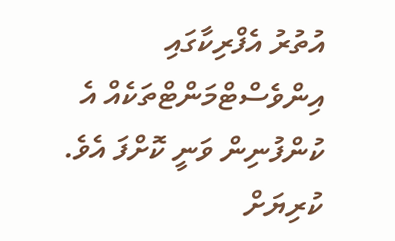އުތުރު އެފްރިކާގައި އިންވެސްޓްމަންޓްތަކެއް އެ ކުންފުނިން ވަނީ ކޮށްފަ އެވެ. ކުރިޔަށް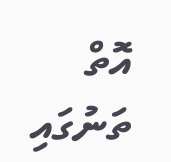އޮތް ތަނުގައި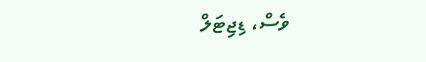ވެސް، ޑިޖިޓަލް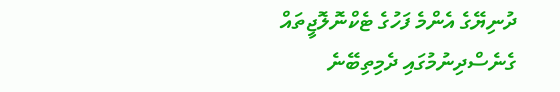ދުނިޔޭގެ އެންމެ ފަހުގެ ޓެކްނޮލޮޖީތައް ގެނެސްދިނުމުގައި ދެމިތިބޭނެ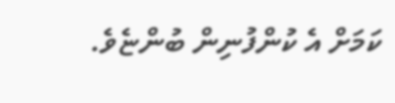ކަމަށް އެ ކުންފުނިން ބުންޏެވެ.